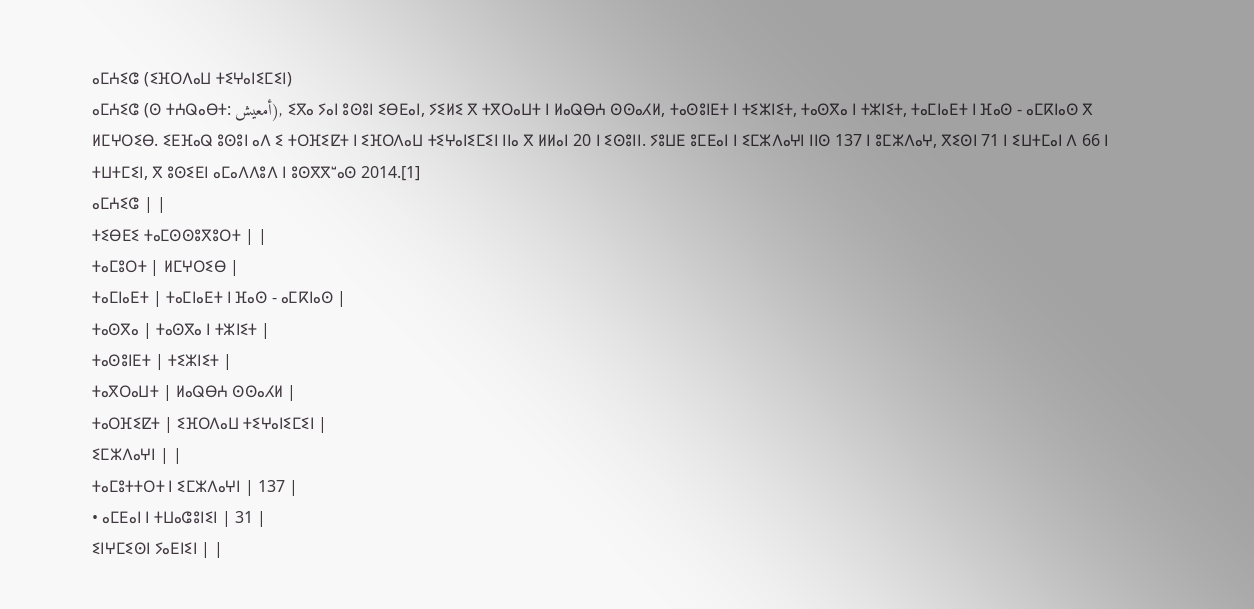ⴰⵎⵄⵉⵛ (ⵉⴼⵔⴷⴰⵡ ⵜⵉⵖⴰⵏⵉⵎⵉⵏ)
ⴰⵎⵄⵉⵛ (ⵙ ⵜⵄⵕⴰⴱⵜ: أمعيش), ⵉⴳⴰ ⵢⴰⵏ ⵓⵙⵓⵏ ⵉⴱⴹⴰⵏ, ⵢⵉⵍⵉ ⴳ ⵜⴳⵔⴰⵡⵜ ⵏ ⵍⴰⵕⴱⵄ ⵙⵙⴰⵃⵍ, ⵜⴰⵙⵓⵏⴹⵜ ⵏ ⵜⵉⵣⵏⵉⵜ, ⵜⴰⵙⴳⴰ ⵏ ⵜⵣⵏⵉⵜ, ⵜⴰⵎⵏⴰⴹⵜ ⵏ ⴼⴰⵙ - ⴰⵎⴽⵏⴰⵙ ⴳ ⵍⵎⵖⵔⵉⴱ. ⵉⴹⴼⴰⵕ ⵓⵙⵓⵏ ⴰⴷ ⵉ ⵜⵔⴼⵉⵇⵜ ⵏ ⵉⴼⵔⴷⴰⵡ ⵜⵉⵖⴰⵏⵉⵎⵉⵏ ⵏⵏⴰ ⴳ ⵍⵍⴰⵏ 20 ⵏ ⵉⵙⵓⵏⵏ. ⵢⵓⵡⴹ ⵓⵎⴹⴰⵏ ⵏ ⵉⵎⵣⴷⴰⵖⵏ ⵏⵏⵙ 137 ⵏ ⵓⵎⵣⴷⴰⵖ, ⴳⵉⵙⵏ 71 ⵏ ⵉⵡⵜⵎⴰⵏ ⴷ 66 ⵏ ⵜⵡⵜⵎⵉⵏ, ⴳ ⵓⵙⵉⴹⵏ ⴰⵎⴰⴷⴷⵓⴷ ⵏ ⵓⵙⴳⴳⵯⴰⵙ 2014.[1]
ⴰⵎⵄⵉⵛ | |
ⵜⵉⴱⴹⵉ ⵜⴰⵎⵙⵙⵓⴳⵓⵔⵜ | |
ⵜⴰⵎⵓⵔⵜ | ⵍⵎⵖⵔⵉⴱ |
ⵜⴰⵎⵏⴰⴹⵜ | ⵜⴰⵎⵏⴰⴹⵜ ⵏ ⴼⴰⵙ - ⴰⵎⴽⵏⴰⵙ |
ⵜⴰⵙⴳⴰ | ⵜⴰⵙⴳⴰ ⵏ ⵜⵣⵏⵉⵜ |
ⵜⴰⵙⵓⵏⴹⵜ | ⵜⵉⵣⵏⵉⵜ |
ⵜⴰⴳⵔⴰⵡⵜ | ⵍⴰⵕⴱⵄ ⵙⵙⴰⵃⵍ |
ⵜⴰⵔⴼⵉⵇⵜ | ⵉⴼⵔⴷⴰⵡ ⵜⵉⵖⴰⵏⵉⵎⵉⵏ |
ⵉⵎⵣⴷⴰⵖⵏ | |
ⵜⴰⵎⵓⵜⵜⵔⵜ ⵏ ⵉⵎⵣⴷⴰⵖⵏ | 137 |
• ⴰⵎⴹⴰⵏ ⵏ ⵜⵡⴰⵛⵓⵏⵉⵏ | 31 |
ⵉⵏⵖⵎⵉⵙⵏ ⵢⴰⴹⵏⵉⵏ | |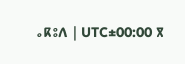ⴰⴽⵓⴷ | UTC±00:00 ⴳ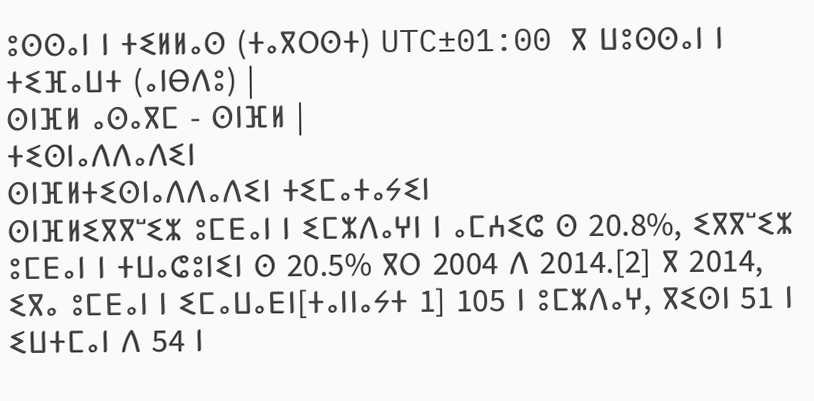ⵓⵙⵙⴰⵏ ⵏ ⵜⵉⵍⵍⴰⵙ (ⵜⴰⴳⵔⵙⵜ) UTC±01:00 ⴳ ⵡⵓⵙⵙⴰⵏ ⵏ ⵜⵉⴼⴰⵡⵜ (ⴰⵏⴱⴷⵓ) |
ⵙⵏⴼⵍ ⴰⵙⴰⴳⵎ - ⵙⵏⴼⵍ |
ⵜⵉⵙⵏⴰⴷⴷⴰⴷⵉⵏ
ⵙⵏⴼⵍⵜⵉⵙⵏⴰⴷⴷⴰⴷⵉⵏ ⵜⵉⵎⴰⵜⴰⵢⵉⵏ
ⵙⵏⴼⵍⵉⴳⴳⵯⵉⵣ ⵓⵎⴹⴰⵏ ⵏ ⵉⵎⵣⴷⴰⵖⵏ ⵏ ⴰⵎⵄⵉⵛ ⵙ 20.8%, ⵉⴳⴳⵯⵉⵣ ⵓⵎⴹⴰⵏ ⵏ ⵜⵡⴰⵛⵓⵏⵉⵏ ⵙ 20.5% ⴳⵔ 2004 ⴷ 2014.[2] ⴳ 2014, ⵉⴳⴰ ⵓⵎⴹⴰⵏ ⵏ ⵉⵎⴰⵡⴰⴹⵏ[ⵜⴰⵏⵏⴰⵢⵜ 1] 105 ⵏ ⵓⵎⵣⴷⴰⵖ, ⴳⵉⵙⵏ 51 ⵏ ⵉⵡⵜⵎⴰⵏ ⴷ 54 ⵏ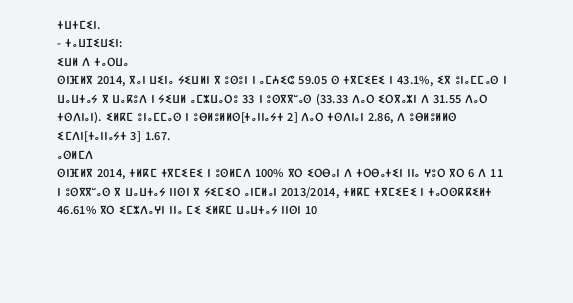ⵜⵡⵜⵎⵉⵏ.
- ⵜⴰⵡⵊⵉⵡⵉⵏ:
ⵉⵡⵍ ⴷ ⵜⴰⵔⵡⴰ
ⵙⵏⴼⵍⴳ 2014, ⴳⴰⵏ ⵡⵉⵏⴰ ⵢⵉⵡⵍⵏ ⴳ ⵓⵙⵓⵏ ⵏ ⴰⵎⵄⵉⵛ 59.05 ⵙ ⵜⴳⵎⵉⴹⵉ ⵏ 43.1%, ⵉⴳ ⵓⵏⴰⵎⵎⴰⵙ ⵏ ⵡⴰⵡⵜⴰⵢ ⴳ ⵡⴰⴽⵓⴷ ⵏ ⵢⵉⵡⵍ ⴰⵎⵣⵡⴰⵔⵓ 33 ⵏ ⵓⵙⴳⴳⵯⴰⵙ (33.33 ⴷⴰⵔ ⵉⵔⴳⴰⵣⵏ ⴷ 31.55 ⴷⴰⵔ ⵜⵙⴷⵏⴰⵏ). ⵉⵍⴽⵎ ⵓⵏⴰⵎⵎⴰⵙ ⵏ ⵓⴱⵍⵓⵍⵍⵙ[ⵜⴰⵏⵏⴰⵢⵜ 2] ⴷⴰⵔ ⵜⵙⴷⵏⴰⵏ 2.86, ⴷ ⵓⴱⵍⵓⵍⵍⵙ ⵉⵎⴷⵏ[ⵜⴰⵏⵏⴰⵢⵜ 3] 1.67.
ⴰⵙⵍⵎⴷ
ⵙⵏⴼⵍⴳ 2014, ⵜⵍⴽⵎ ⵜⴳⵎⵉⴹⵉ ⵏ ⵓⵙⵍⵎⴷ 100% ⴳⵔ ⵉⵔⴱⴰⵏ ⴷ ⵜⵔⴱⴰⵜⵉⵏ ⵏⵏⴰ ⵖⵓⵔ ⴳⵔ 6 ⴷ 11 ⵏ ⵓⵙⴳⴳⵯⴰⵙ ⴳ ⵡⴰⵡⵜⴰⵢ ⵏⵏⵙⵏ ⴳ ⵢⵉⵎⵉⵔ ⴰⵏⵎⵍⴰⵏ 2013/2014, ⵜⵍⴽⵎ ⵜⴳⵎⵉⴹⵉ ⵏ ⵜⴰⵔⵙⴽⴽⵉⵍⵜ 46.61% ⴳⵔ ⵉⵎⵣⴷⴰⵖⵏ ⵏⵏⴰ ⵎⵉ ⵉⵍⴽⵎ ⵡⴰⵡⵜⴰⵢ ⵏⵏⵙⵏ 10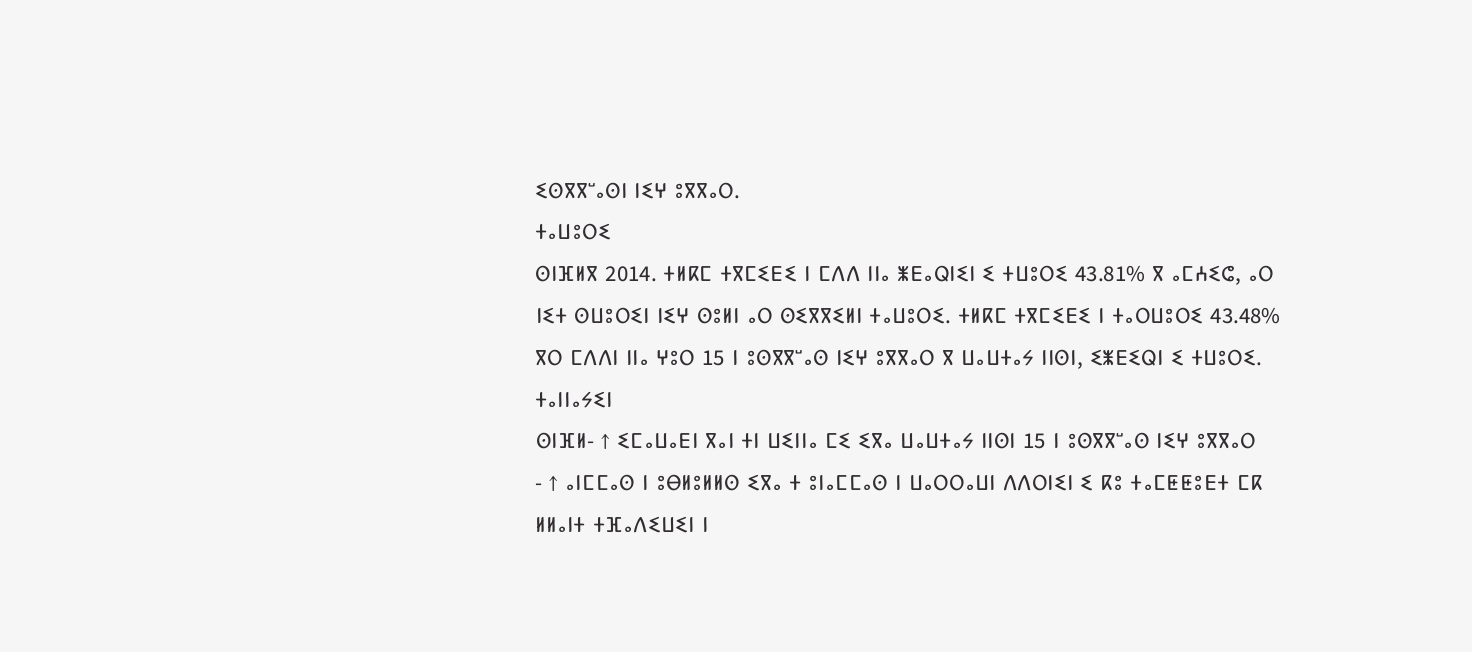ⵉⵙⴳⴳⵯⴰⵙⵏ ⵏⵉⵖ ⵓⴳⴳⴰⵔ.
ⵜⴰⵡⵓⵔⵉ
ⵙⵏⴼⵍⴳ 2014. ⵜⵍⴽⵎ ⵜⴳⵎⵉⴹⵉ ⵏ ⵎⴷⴷ ⵏⵏⴰ ⵥⴹⴰⵕⵏⵉⵏ ⵉ ⵜⵡⵓⵔⵉ 43.81% ⴳ ⴰⵎⵄⵉⵛ, ⴰⵔ ⵏⵉⵜ ⵙⵡⵓⵔⵉⵏ ⵏⵉⵖ ⵙⵓⵍⵏ ⴰⵔ ⵙⵉⴳⴳⵉⵍⵏ ⵜⴰⵡⵓⵔⵉ. ⵜⵍⴽⵎ ⵜⴳⵎⵉⴹⵉ ⵏ ⵜⴰⵔⵡⵓⵔⵉ 43.48% ⴳⵔ ⵎⴷⴷⵏ ⵏⵏⴰ ⵖⵓⵔ 15 ⵏ ⵓⵙⴳⴳⵯⴰⵙ ⵏⵉⵖ ⵓⴳⴳⴰⵔ ⴳ ⵡⴰⵡⵜⴰⵢ ⵏⵏⵙⵏ, ⵉⵥⴹⵉⵕⵏ ⵉ ⵜⵡⵓⵔⵉ.
ⵜⴰⵏⵏⴰⵢⵉⵏ
ⵙⵏⴼⵍ- ↑ ⵉⵎⴰⵡⴰⴹⵏ ⴳⴰⵏ ⵜⵏ ⵡⵉⵏⵏⴰ ⵎⵉ ⵉⴳⴰ ⵡⴰⵡⵜⴰⵢ ⵏⵏⵙⵏ 15 ⵏ ⵓⵙⴳⴳⵯⴰⵙ ⵏⵉⵖ ⵓⴳⴳⴰⵔ
- ↑ ⴰⵏⵎⵎⴰⵙ ⵏ ⵓⴱⵍⵓⵍⵍⵙ ⵉⴳⴰ ⵜ ⵓⵏⴰⵎⵎⴰⵙ ⵏ ⵡⴰⵔⵔⴰⵡⵏ ⴷⴷⵔⵏⵉⵏ ⵉ ⴽⵓ ⵜⴰⵎⵟⵟⵓⴹⵜ ⵎⴽ ⵍⵍⴰⵏⵜ ⵜⴼⴰⴷⵉⵡⵉⵏ ⵏ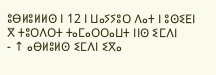ⵓⴱⵍⵓⵍⵍⵙ ⵏ 12 ⵏ ⵡⴰⵢⵢⵓⵔ ⴷⴰⵜ ⵏ ⵓⵙⵉⴹⵏ ⴳ ⵜⵓⵔⴷⵔⵜ ⵜⴰⵎⴰⵔⵔⴰⵡⵜ ⵏⵏⵙ ⵉⵎⴷⵏ
- ↑ ⴰⴱⵍⵓⵍⵙ ⵉⵎⴷⵏ ⵉⴳⴰ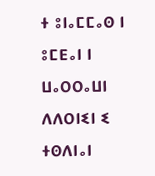ⵜ ⵓⵏⴰⵎⵎⴰⵙ ⵏ ⵓⵎⴹⴰⵏ ⵏ ⵡⴰⵔⵔⴰⵡⵏ ⴷⴷⵔⵏⵉⵏ ⵉ ⵜⵙⴷⵏⴰⵏ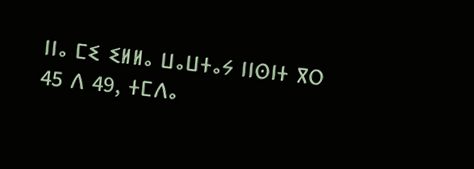ⵏⵏⴰ ⵎⵉ ⵉⵍⵍⴰ ⵡⴰⵡⵜⴰⵢ ⵏⵏⵙⵏⵜ ⴳⵔ 45 ⴷ 49, ⵜⵎⴷⴰ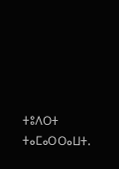ⵜⵓⴷⵔⵜ ⵜⴰⵎⴰⵔⵔⴰⵡⵜ.